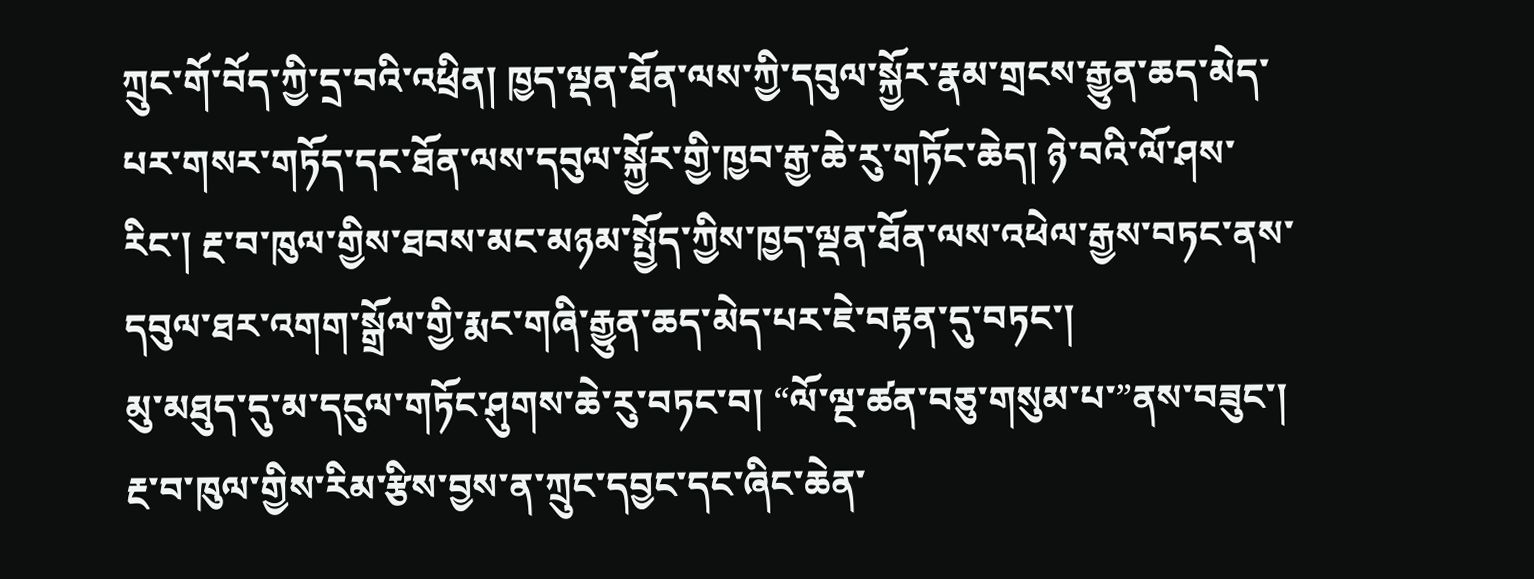ཀྲུང་གོ་བོད་ཀྱི་དྲ་བའི་འཕྲིན། ཁྱད་ལྡན་ཐོན་ལས་ཀྱི་དབུལ་སྐྱོར་རྣམ་གྲངས་རྒྱུན་ཆད་མེད་པར་གསར་གཏོད་དང་ཐོན་ལས་དབུལ་སྐྱོར་གྱི་ཁྱབ་རྒྱ་ཆེ་རུ་གཏོང་ཆེད། ཉེ་བའི་ལོ་ཤས་རིང་། རྔ་བ་ཁུལ་གྱིས་ཐབས་མང་མཉམ་སྤྱོད་ཀྱིས་ཁྱད་ལྡན་ཐོན་ལས་འཕེལ་རྒྱས་བཏང་ནས་དབུལ་ཐར་འགག་སྒྲོལ་གྱི་རྨང་གཞི་རྒྱུན་ཆད་མེད་པར་ཇེ་བརྟན་དུ་བཏང་།
མུ་མཐུད་དུ་མ་དངུལ་གཏོང་ཤུགས་ཆེ་རུ་བཏང་བ། “ལོ་ལྔ་ཚན་བཅུ་གསུམ་པ་”ནས་བཟུང་། རྔ་བ་ཁུལ་གྱིས་རིམ་རྩིས་བྱས་ན་ཀྲུང་དབྱང་དང་ཞིང་ཆེན་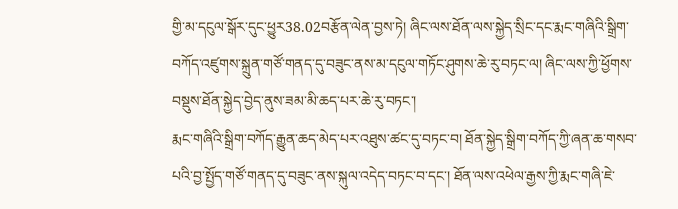གྱི་མ་དངུལ་སྒོར་དུང་ཕྱུར38.02བརྩོན་ལེན་བྱས་ཏེ། ཞིང་ལས་ཐོན་ལས་སྐྱེད་སྲིང་དང་རྨང་གཞིའི་སྒྲིག་བཀོད་འཛུགས་སྐྲུན་གཙོ་གནད་དུ་བཟུང་ནས་མ་དངུལ་གཏོང་ཤུགས་ཆེ་རུ་བཏང་ལ། ཞིང་ལས་ཀྱི་ཕྱོགས་བསྡུས་ཐོན་སྐྱེད་བྱེད་ནུས་ཟམ་མི་ཆད་པར་ཆེ་རུ་བཏང་།
རྨང་གཞིའི་སྒྲིག་བཀོད་རྒྱུན་ཆད་མེད་པར་འཐུས་ཚང་དུ་བཏང་བ། ཐོན་སྐྱེད་སྒྲིག་བཀོད་ཀྱི་ཞན་ཆ་གསབ་པའི་བྱ་སྤྱོད་གཙོ་གནད་དུ་བཟུང་ནས་སྐུལ་འདེད་བཏང་བ་དང་། ཐོན་ལས་འཕེལ་རྒྱས་ཀྱི་རྨང་གཞི་ཇེ་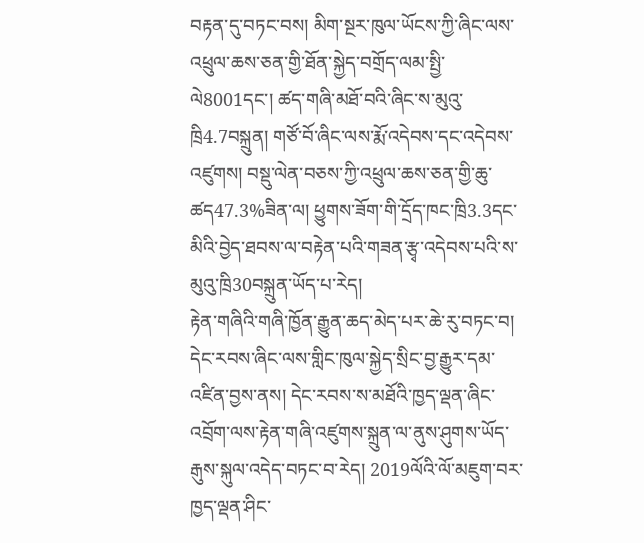བརྟན་དུ་བཏང་བས། མིག་སྔར་ཁུལ་ཡོངས་ཀྱི་ཞིང་ལས་འཕྲུལ་ཆས་ཅན་གྱི་ཐོན་སྐྱེད་བགྲོད་ལམ་སྤྱི་ལེ8001དང་། ཚད་གཞི་མཐོ་བའི་ཞིང་ས་མུའུ་ཁྲི4.7བསྐྲུན། གཙོ་བོ་ཞིང་ལས་རྨོ་འདེབས་དང་འདེབས་འཛུགས། བསྡུ་ལེན་བཅས་ཀྱི་འཕྲུལ་ཆས་ཅན་གྱི་ཆུ་ཚད47.3%ཟིན་ལ། ཕྱུགས་ཟོག་གི་དྲོད་ཁང་ཁྲི3.3དང་མིའི་བྱེད་ཐབས་ལ་བརྟེན་པའི་གཟན་རྩྭ་འདེབས་པའི་ས་མུའུ་ཁྲི30བསྐྲུན་ཡོད་པ་རེད།
རྟེན་གཞིའི་གཞི་ཁྱོན་རྒྱུན་ཆད་མེད་པར་ཆེ་རུ་བཏང་བ། དེང་རབས་ཞིང་ལས་གླིང་ཁུལ་སྐྱེད་སྲིང་བྱ་རྒྱུར་དམ་འཛིན་བྱས་ནས། དེང་རབས་ས་མཐོའི་ཁྱད་ལྡན་ཞིང་འབྲོག་ལས་རྟེན་གཞི་འཛུགས་སྐྲུན་ལ་ནུས་ཤུགས་ཡོད་རྒུས་སྐུལ་འདེད་བཏང་བ་རེད། 2019ལོའི་ལོ་མཇུག་བར་ཁྱད་ལྡན་ཤིང་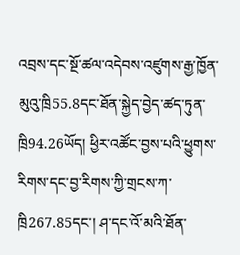འབྲས་དང་སྔོ་ཚལ་འདེབས་འཛུགས་རྒྱ་ཁྱོན་མུའུ་ཁྲི55.8དང་ཐོན་སྐྱེད་བྱེད་ཚད་ཏུན་ཁྲི94.26ཡོད། ཕྱིར་འཚོང་བྱས་པའི་ཕྱུགས་རིགས་དང་བྱ་རིགས་ཀྱི་གྲངས་ཀ་ཁྲི267.85དང་། ཤ་དང་འོ་མའི་ཐོན་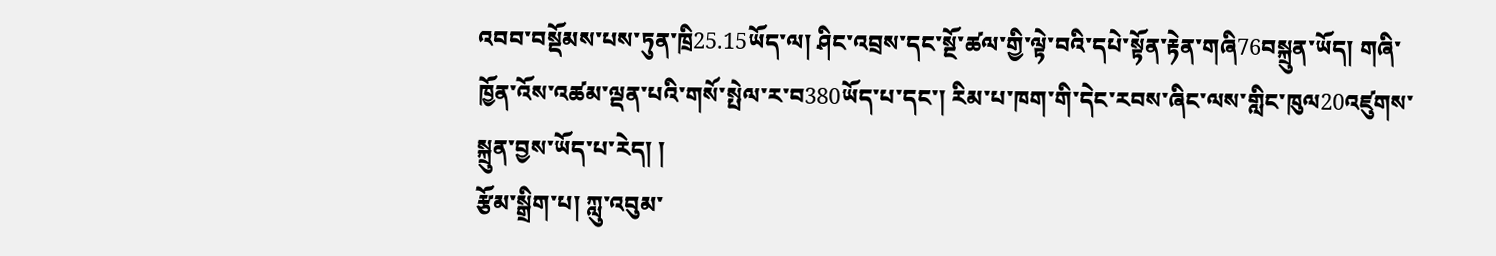འབབ་བསྡོམས་པས་ཏུན་ཁྲི25.15ཡོད་ལ། ཤིང་འབྲས་དང་སྔོ་ཚལ་གྱི་ལྟེ་བའི་དཔེ་སྟོན་རྟེན་གཞི76བསྐྲུན་ཡོད། གཞི་ཁྱོན་འོས་འཚམ་ལྡན་པའི་གསོ་སྤེལ་ར་བ380ཡོད་པ་དང་། རིམ་པ་ཁག་གི་དེང་རབས་ཞིང་ལས་གླིང་ཁུལ20འཛུགས་སྐྲུན་བྱས་ཡོད་པ་རེད། །
རྩོམ་སྒྲིག་པ། ཀླུ་འབུམ་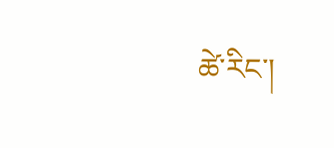ཚེ་རིང་།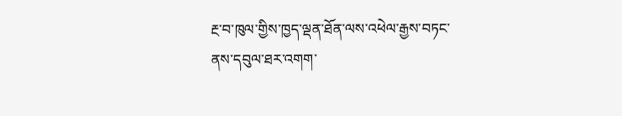རྔ་བ་ཁུལ་གྱིས་ཁྱད་ལྡན་ཐོན་ལས་འཕེལ་རྒྱས་བཏང་ནས་དབུལ་ཐར་འགག་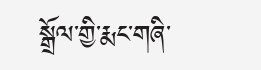སྒྲོལ་གྱི་རྨང་གཞི་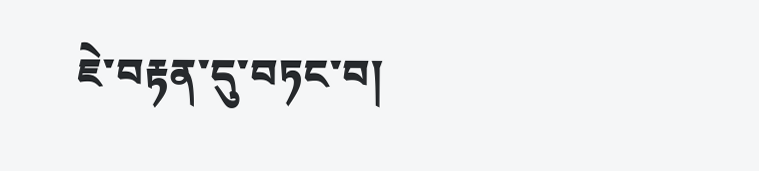ཇེ་བརྟན་དུ་བཏང་བ།